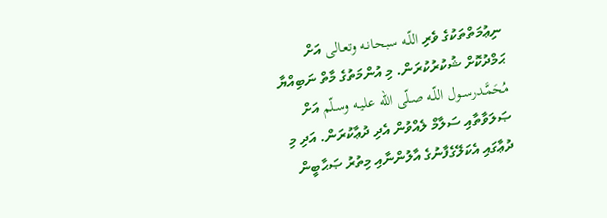ނިޢުމަތްތަކުގެ ވެރި اللّـه سبحـانـه وتعـالى އަށް ޙަމްދުކޮށް ޝުކުރުކުރަން. މި އުންމަތުގެ މާތް ނަބިއްޔާ مُحَمَّـدرســول اللّـه صـلّى الله علـيـه وسـلّم އަށް ޞަލަވާތާއި ސަލާމް ލެއްވުން އެދި ދުޢާކުރަން. އަދި މި ދުޢާގައި އެކަލޭގެފާނުގެ އާލުންނާއި މިތުރު ޞަޙާބީން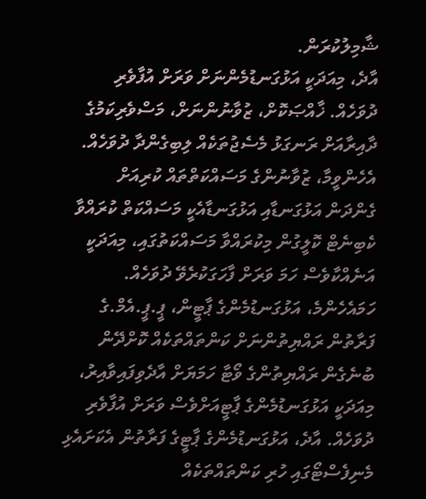ޝާމިލުކުރަން.
އާދެ، މިއަދަކީ އަޅުގަނޑުމެންނަށް ވަރަށް އުފާވެރި ދުވަހެއް. ޚާއްޞަކޮށް، ޒުވާނުންނަށް، މަސްވެރިކަމުގެ ދާއިރާއަށް ރަނގަޅު މެސެޖުތަކެއް ލިބިގެންދާ ދުވަހެއް. އެހެންވީމާ، ޒުވާނުންގެ މަސައްކަތްތައް ކުރިއަށް ގެންދަން އަޅުގަނޑާއި އަޅުގަނޑާއެކީ މަސައްކަތް ކުރައްވާ ކެބިނެޓް ކޮލީގުން މިކުރައްވާ މަސައްކަތުގައި، މިއަދަކީ އަނެއްކާވެސް ހަމަ ވަރަށް ފާހަގަކުރެވޭ ދުވަހެއް. ހަމައެހެންމެ، އަޅުގަނޑުމެންގެ ޕާޓީން، ޕީ.ޕީ.އެމް.ގެ ފަރާތުން ރައްޔިތުންނަށް ކަންތައްތަކެއް ކޮށްދޭން ބުނެގެން ރައްޔިތުންގެ ވޯޓާ ހަމަޔަށް އާދެވިފައިވާއިރު، މިއަދަކީ އަޅުގަނޑުމެންގެ ޕާޓީއަށްވެސް ވަރަށް އުފާވެރި ދުވަހެއް. އާދެ، އަޅުގަނޑުމެންގެ ޕާޓީގެ ފަރާތުން އެކަށައެޅި މެނިފެސްޓޯގައި ހުރި ކަންތައްތަކެއް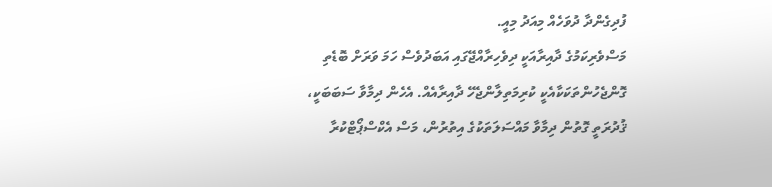ފުދިގެންދާ ދުވަހެއް މިއަދު މިއީ.
މަސްވެރިކަމުގެ ދާއިރާއަކީ ދިވެހިރާއްޖޭގައި އަބަދުވެސް ހަމަ ވަރަށް ބޮޑެތި ގޮންޖެހުންތަކަކާއެކީ ކުރިމަތިލާންޖެހޭ ދާއިރާއެއް. އެހެން ދިމާވާ ސަބަބަކީ، ޤުދުރަތީ ގޮތުން ދިމާވާ މައްސަލަތަކުގެ އިތުރުން، މަސް އެކްސްޕޯޓްކުރާ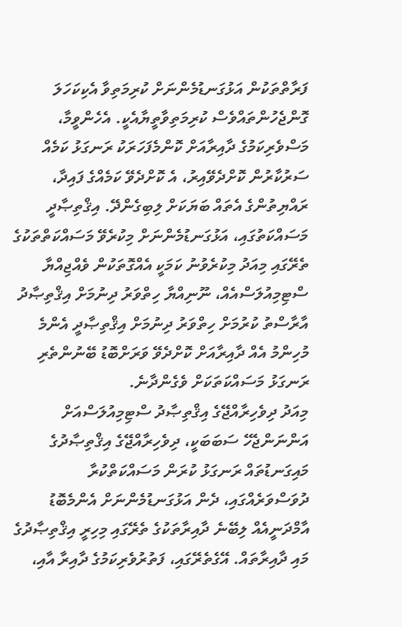ފަރާތްތަކުން އަޅުގަނޑުމެންނަށް ކުރިމަތިވާ އެކިކަހަލަ ގޮންޖެހުންތައްވެސް ކުރިމަތިވާތީޔާއެކީ. އެހެންވީމާ، މަސްވެރިކަމުގެ ދާއިރާއަށް ކޮންމެފަހަރަކު ރަނގަޅު ކަމެއް ސަރުކާރުން ކޮށްދެވޭއިރު، އެ ކޮށްދެވޭ ކަމެއްގެ ފައިދާ، ރައްޔިތުންގެ އެތައް ބަޔަކަށް ލިބިގެންދޭ. އިޤްތިޞާދީ މަސައްކަތުގައި، އަޅުގަނޑުމެންނަށް މިކުރެވޭ މަސައްކަތްތަކުގެ ތެރޭގައި މިއަދު މިކުރެވުނު ކަމަކީ އެއްގޮތަކުން ވެއްޖިއްޔާ ސްޓިމިއުލަސްއެއް، ނޫނިއްޔާ ހިތްވަރު ދިނުމަށް އިޤްތިޞާދު އާރާސްތު ކުރުމަށް ހިތްވަރު ދިނުމަށް އިޤްތިޞާދީ އެންމެ މުހިންމު އެއް ދާއިރާއަށް ކޮށްދެވޭ ވަރަށްބޮޑު ބޭނުންތެރި ރަނގަޅު މަސައްކަތަކަށް ވެގެންދާނެ.
މިއަދު ދިވެހިރާއްޖޭގެ އިޤްތިޞާދު ސްޓިމިއުލަސްއަށް އަންނަންޖެހޭ ސަބަބަކީ، ދިވެހިރާއްޖޭގެ އިޤްތިޞާދުގެ މައިގަނޑުތައް ރަނގަޅު ކުރަން މަސައްކަތްކުރާ ދުވަސްވަރެއްގައި، ދެން އަޅުގަނޑުމެންނަށް އެންމެބޮޑު އާމްދަނީއެއް ލިބޭނެ ދާއިރާތަކުގެ ތެރޭގައި މިހިރީ އިޤްތިޞާދުގެ މައި ދާއިރާތައް. އޭގެތެރޭގައި، ފަތުރުވެރިކަމުގެ ދާއިރާ އާއި،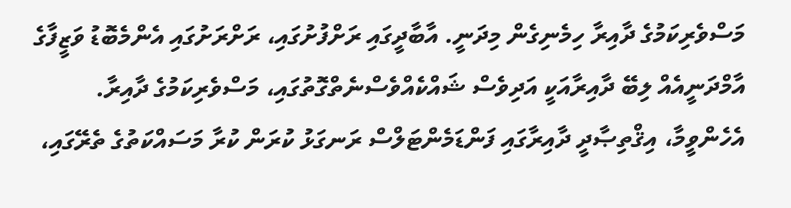މަސްވެރިކަމުގެ ދާއިރާ ހިމެނިގެން މިދަނީ. އާބާދީގައި ރަށްފުށުގައި، ރަށްރަށުގައި އެންމެބޮޑު ވަޒީފާގެ އާމްދަނީއެއް ލިބޭ ދާއިރާއަކީ އަދިވެސް ޝައްކެއްވެސްނެތްގޮތުގައި، މަސްވެރިކަމުގެ ދާއިރާ. އެހެންވީމާ، އިޤްތިޞާދީ ދާއިރާގައި ފަންޑަމެންޓަލްސް ރަނގަޅު ކުރަން ކުރާ މަސައްކަތުގެ ތެރޭގައި،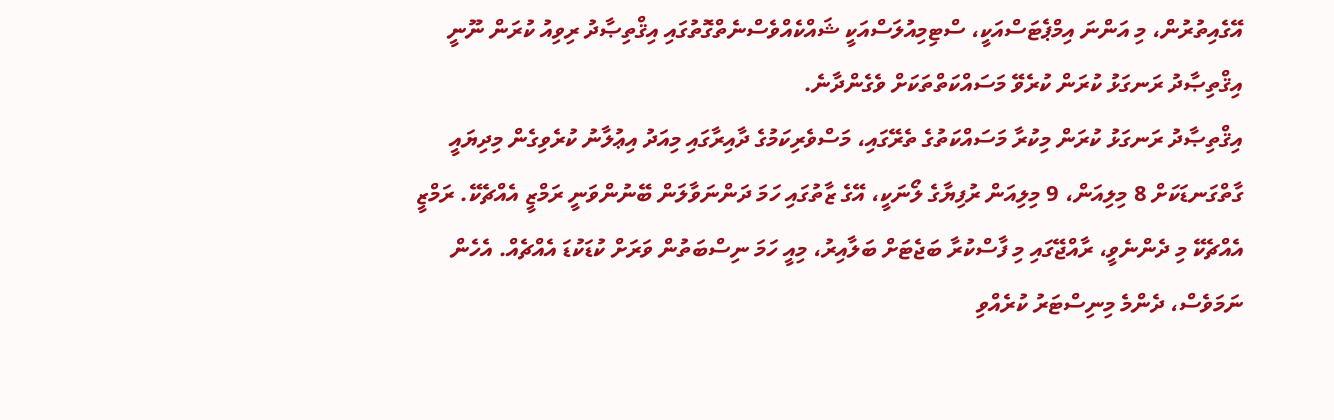އޭގެއިތުރުން، މި އަންނަ އިމްޕެޓަސްއަކީ، ސްޓިމިއުލަސްއަކީ ޝައްކެއްވެސްނެތްގޮތުގައި އިޤްތިޞާދު ރިވިއު ކުރަން ނޫނީ އިޤްތިޞާދު ރަނގަޅު ކުރަން ކުރެވޭ މަސައްކަތްތަކަށް ވެގެންދާނެ.
އިޤްތިޞާދު ރަނގަޅު ކުރަން މިކުރާ މަސައްކަތުގެ ތެރޭގައި، މަސްވެރިކަމުގެ ދާއިރާގައި މިއަދު އިޢުލާނު ކުރެވިގެން މިދިޔައީ ގާތްގަނޑަކަށް 8 މިލިއަން، 9 މިލިއަން ރުފިޔާގެ ލޯނަކީ، އޭގެ ޒާތުގައި ހަމަ ދަންނަވާލަން ބޭނުންވަނީ ރަމްޒީ އެއްޗެކޭ. ރަމްޒީ އެއްޗެކޭ މި ދެންނެވީ، ރާއްޖޭގައި މި ފާސްކުރާ ބަޖެޓަށް ބަލާއިރު، މިއީ ހަމަ ނިސްބަތުން ވަރަށް ކުޑަކުޑަ އެއްޗެއް. އެހެން ނަމަވެސް، ދެންމެ މިނިސްޓަރު ކުރެއްވި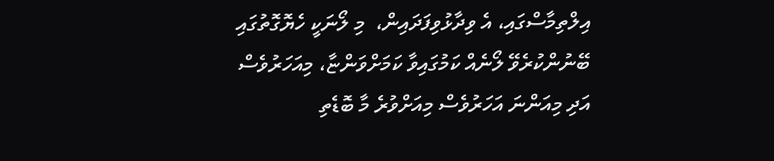އިލްތިމާސްގައި، އެ ވިދާޅުވިފަދައިން،  މި ލޯނަކީ ހެޔޮގޮތުގައި ބޭނުންކުރެވޭ ލޯނެއް ކަމުގައިވާ ކަމަށްވަންޏާ، މިއަހަރުވެސް އަދި މިއަންނަ އަހަރުވެސް މިއަށްވުރެ މާ ބޮޑެތި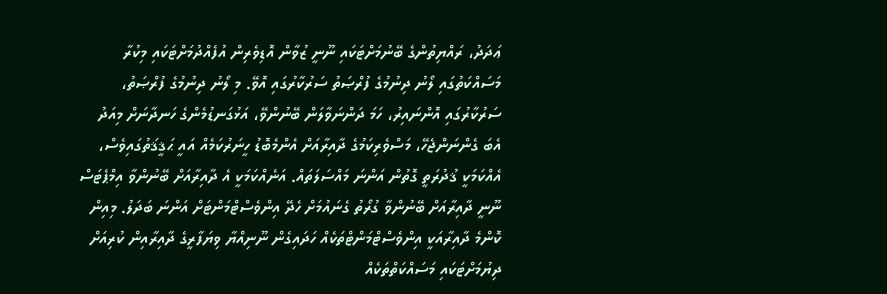ޢަދަދު، ރައްޔިތުންގެ ބޭނުމަށްޓަކައި ނޫނީ ޒުވާން އޮޑިވެރިން އުފެއްދުމަށްޓަކައި މިކުރާ މަސައްކަތުގައި ލޯނު ދިނުމުގެ ފުރްޞަތު ސަރުކާރުގައި އޮވޭ. މި ލޯނު ދިނުމުގެ ފުރްޞަތު، ސަރުކާރުގައި އޮންނައިރު، ހަމަ ދަންނަވާލަން ބޭނުންވޭ، އަޅުގަނޑުމެންގެ ހަނދާނަށް މިއަދު އެބަ ގެންނަންޖެހޭ، މަސްވެރިކަމުގެ ދާއިރާއަށް އެންމެބޮޑު ހީނަރުކަމެއް އައީ ޙަޤީޤަތުގައިވެސް، އެއްކަމަކީ ޤުދުރަތީ ގޮތުން އަންނަ މައްސަލަތައް. އަނެއްކަމަކީ އެ ދާއިރާއަށް ބޭނުންވާ އިމްޕެޓަސް ނޫނީ ދާއިރާއަށް ބޭނުންވާ ގުރޯތު ގެނައުމަށް ހެދޭ އިންވެސްޓްމަންޓަށް އަންނަ ބަދަލު. މިއިން ކޮންމެ ދާއިރާއަކީ އިންވެސްޓްމަންޓްތަކެއް ހަދައިގެން ނޫނިއްޔާ ވިޔަފާރީގެ ދާއިރާއިން ކުރިއަށް ދިޔުމަށްޓަކައި މަސައްކަތްތަކެއް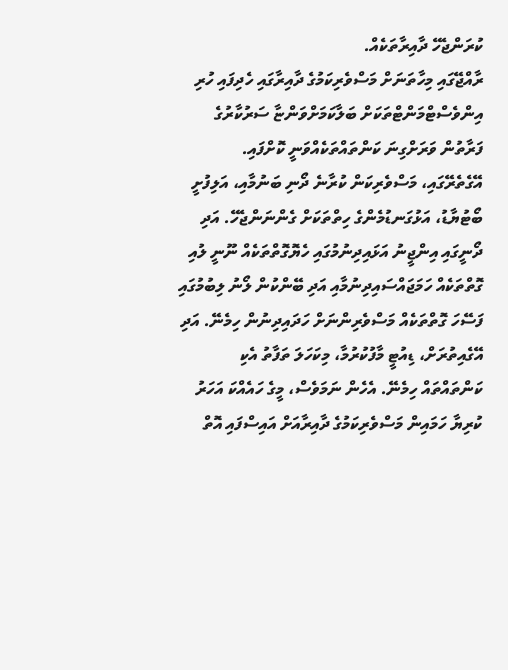ކުރަންޖެހޭ ދާއިރާތަކެއް.
ރާއްޖޭގައި މިހާތަނަށް މަސްވެރިކަމުގެ ދާއިރާގައި ހެދިފައި ހުރި އިންވެސްޓްމަންޓްތަކަށް ބަލާކަމަށްވަންޏާ ސަރުކާރުގެ ފަރާތުން ވަރަށްގިނަ ކަންތައްތަކެއްވަނީ ކޮށްފައި. އޭގެތެރޭގައި، މަސްވެރިކަން ކުރާނެ ދޯނި ބަނުމާއި، އަލިފުށީ ބޯޓުޔާޑު، އަޅުގަނޑުމެންގެ ހިތްތަކަށް ގެންނަންޖެހޭ. އަދި ދޯނީގައި އިންޖީނު އަޅައިދިނުމުގައި ހެޔޮގޮތްތަކެއް ނޫނީ ލުއި ގޮތްތަކެއް ހަމަޖައްސައިދިނުމާއި އަދި ބޭންކުން ލޯނު ލިބުމުގައި ފަސޭހަ ގޮތްތަކެއް މަސްވެރިންނަށް ހަދައިދިނުން ހިމެނޭ. އަދި އޭގެއިތުރަށް، ޑިއުޓީ މާފުކުރުމާ، މިކަހަލަ ތަފާތު އެކި ކަންތައްތައް ހިމެނޭ. އެހެން ނަމަވެސް، މީގެ ހައެއްކަ އަހަރު ކުރިޔާ ހަމައިން މަސްވެރިކަމުގެ ދާއިރާއަށް އައިސްފައި އޮތް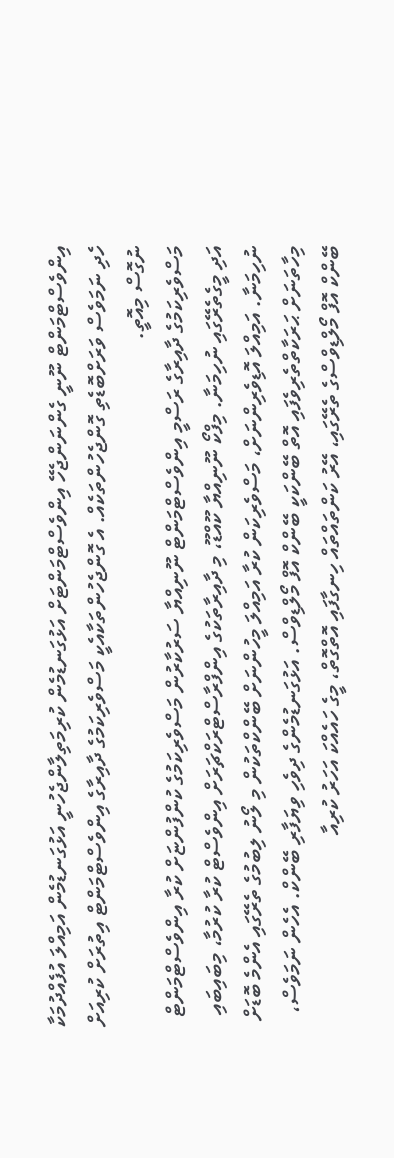އިންވެސްޓްމަންޓް ނޫނީ ގެންނަންޖެހޭ އިންވެސްޓްމަންޓަށް އަޅުގަނޑުމެން ކުރިމަތިލާންޖެހުނީ އަޅުގަނޑުމެން އަމިއްލަ އުފެއްދުމަކާ ހެދި ނަމަވެސް ވަރަށްބޮޑެތި ގޮންޖެހުންތަކެއް. އެ ގޮންޖެހުންތަކާއެކީ މަސްވެރިކަމުގެ ދާއިރާގެ އިންވެސްޓްމަންޓް އިތުރަށް ކުރިއަށް ނުގޮސް މިއޮތީ.
މަސްވެރިކަމުގެ ދާއިރާގެ ރަސްމީ އިންވެސްޓްމަންޓް ނޫނިއްޔާ ސަރުކާރުން މަސްވެރިކަމުގެ ކުންފުންޏަށް ކުރާ އިންވެސްޓްމަންޓް އަދި މީގެތެރޭގައި ނުހިމަނާ. މިފްކޯ ނޫނިއްޔާ ކޫއްޑޫ، މި ދާއިރާތަކުގެ އިންފްރާސްޓްރަކްޗަރަށް އިންވެސްޓް ކުރާ ކުރުމާ، މިބައިބައި ނުހިމަނާ. އަމިއްލަ އޮޑިވެރިންނަށް، މަސްވެރިކަން ކުރާ އަމިއްލަ މީހުންނަށް ބޭންކްތަކުން މި ލޯނު ލިބުމުގެ ތެރޭގައި އެންމެ ބޮޑަށް މިހާތަނަށް ޙަރަކާތްތެރިވެފައި އޮތް ބޭންކަކީ ބޭންކް އޮފް މޯލްޑިވްސް. އަޅުގަނޑުމެންގެ ދިވެހި ވިޔަފާރި ބޭންކް. އެހެން ނަމަވެސް، ބޭންކް އޮފް މޯލްޑިވްސްގެ ތެރޭގައި، އޭރު ކަންތައްތައް ހިނގާފައި އޮތްގޮތް، މީގެ ހައެއްކަ އަހަރު ކުރިއާ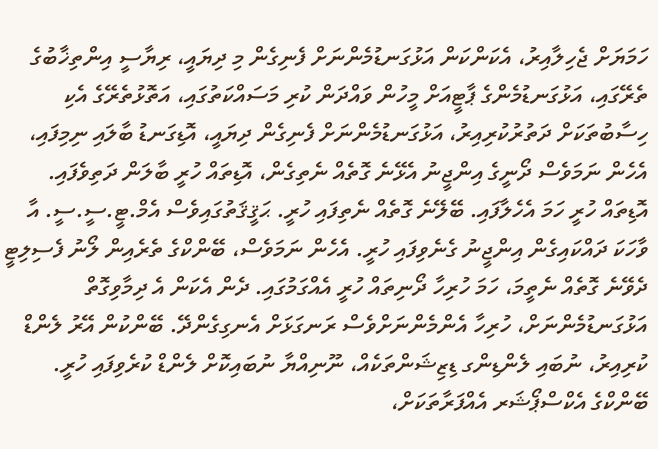ހަމަޔަށް ޖެހިލާއިރު، އެކަންކަން އަޅުގަނޑުމެންނަށް ފެނިގެން މި ދިޔައީ، ރިޔާސީ އިންތިޚާބުގެ ތެރޭގައި، އަޅުގަނޑުމެންގެ ޕާޓީއަށް މީހުން ވައްދަން ކުރި މަސައްކަތުގައި، އަތޮޅުތެރޭގެ އެކި ހިސާބުތަކަށް ދަތުރުކުރިއިރު، އަޅުގަނޑުމެންނަށް ފެނިގެން ދިޔައީ، އޮޑިގަނޑު ބާލައި ނިމިފައި، އެހެން ނަމަވެސް ދޯނީގެ އިންޖީނު އެޅޭނެ ގޮތެއް ނެތިގެން، އޮޑިތައް ހުރީ ބާލަން ދަތިވެފައި. އޮޑިތައް ހުރީ ހަމަ އެހެލާފައި. ބޭލޭނެ ގޮތެއް ނެތިފައި ހުރީ. ޙަޤީޤަތުގައިވެސް އެމް.ޓީ.ސީ.ސީ. އާ ވާހަކަ ދައްކައިގެން އިންޖީނު ގެނެވިފައި ހުރީ. އެހެން ނަމަވެސް، ބޭންކްގެ ތެރެއިން ލޯނު ފެސިލިޓީ ދެވޭނެ ގޮތެއް ނެތީމަ، ހަމަ ހުރިހާ ދޯނިތައް ހުރީ އެއްގަމުގައި. ދެން އެކަން އެ ދިމާވިގޮތް އަޅުގަނޑުމެންނަށް، ހުރިހާ އެންމެންނަށްވެސް ރަނގަޅަށް އެނގިގެންދޭ. ބޭންކުން އޭރު ލެންޑް ކުރިއިރު، ނުބައި ލެންޑިންގ ޑިޒިޝަންތަކެއް، ނޫނިއްޔާ ނުބައިކޮށް ލެންޑް ކުރެވިފައި ހުރީ. ބޭންކްގެ އެކްސްޕޯޝަރ އެއްފަރާތަކަށް،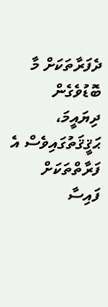ދެފަރާތަކަށް މާ ބޮޑުވެގެން ދިޔައީމަ، ޙަޤީޤަތުގައިވެސް އެ ފަރާތްތަކަށް ފައިސާ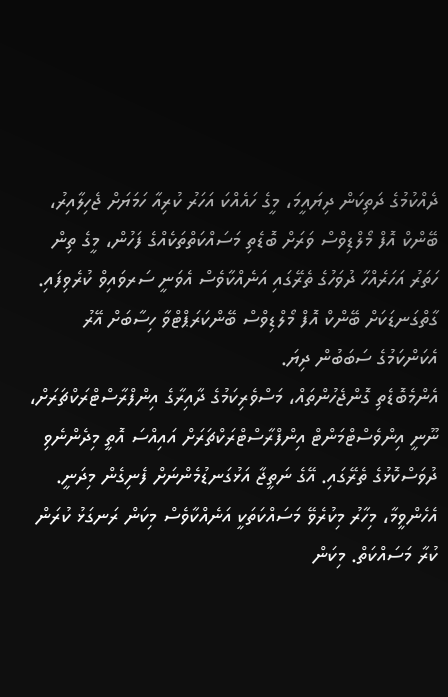ދެއްކުމުގެ ދަތިކަން ދިޔައީމަ، މީގެ ހައެއްކަ އަހަރު ކުރިއާ ހަމަޔަށް ޖެހިލާއިރު، ބޭންކް އޮފް މޯލްޑިވްސް ވަރަށް ބޮޑެތި މަސައްކަތްތަކެއްގެ ފަހުން، މީގެ ތިން ހަތަރު އަހަރެއްހާ ދުވަހުގެ ތެރޭގައި އަނެއްކާވެސް އެވަނީ ސަރވައިވް ކުރެވިފައި. ގާތްގަނޑަކަށް ބޭންކް އޮފް މޯލްޑިވްސް ބޭންކަރަޕްޓްވާ ހިސާބަށް އޭރު އެކަންކަމުގެ ސަބަބުން ދިޔަ.
އެންމެބޮޑެތި ގޮންޖެހުންތައް، މަސްވެރިކަމުގެ ދާއިރާގެ އިންފްރާސްޓްރަކްޗަރަށް، ނޫނީ އިންވެސްޓްމަންޓް އިންފްރާސްޓްރަކްޗަރަށް އައިއްސަ އޮތީ މިދެންނެވި ދުވަސްކޮޅުގެ ތެރޭގައި. އޭގެ ނަތީޖާ އަޅުގަނޑުމެންނަށް ފެނިގެން މިދަނީ. އެހެންވީމާ، މިހާރު މިކުރެވޭ މަސައްކަތަކީ އަނެއްކާވެސް މިކަން ރަނގަޅު ކުރަން ކުރާ މަސައްކަތް. މިކަން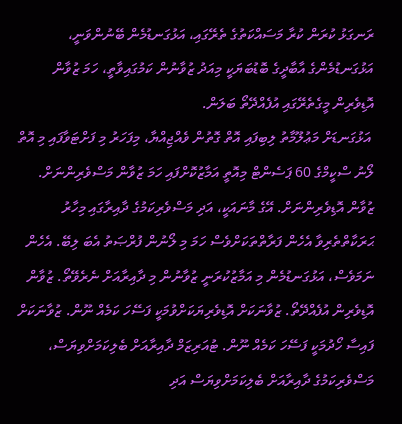ރަނގަޅު ކުރަން ކުރާ މަސައްކަތުގެ ތެރޭގައި، އަޅުގަނޑުމެން ބޭނުންވަނީ، އަޅުގަނޑުމެންގެ އާބާދީގެ ބޮޑުބަޔަކީ މިއަދު ޒުވާނުން ކަމުގައިވާތީ، ހަމަ ޒުވާން އޮޑިވެރިން މީގެތެރޭގައި އުފެއްދޭތޯ ބަލަން.
 އަޅުގަނޑަށް މަޢުލޫމާތު ލިބިފައި އޮތް ގޮތުން ވެއްޖިއްޔާ، މިފަހަރު މި ފަށްޓަވާފައި މި އޮތް ލޯނު ސްކީމްގެ 60 ޕަސެންޓް މިއޮތީ އަމާޒުކޮށްފައި ހަމަ ޒުވާން މަސްވެރިންނަށް. ޒުވާން އޮޑިވެރިންނަށް. އޭގެ މާނައަކީ، އަދި މަސްވެރިކަމުގެ ދާއިރާގައި މިހާރު ޙަރަކާތްތެރިވާ އެހެން ފަރާތްތަކަށްވެސް ހަމަ މި ލޯނުން ފުރްޞަތު އެބަ ލިބޭ. އެހެން ނަމަވެސް، އަޅުގަނޑުމެން މި އަމާޒުކުރަނީ ޒުވާނުން މި ދާއިރާއަށް ނެރެވޭތޯ. ޒުވާން އޮޑިވެރިން އުފެއްދޭތޯ. ޒުވާނަކަށް އޮޑިވެރިޔަކަށްވުމަކީ ފަސޭހަ ކަމެއް ނޫން. ޒުވާނަކަށް ފައިސާ ހޯދުމަކީ ފަސޭހަ ކަމެއް ނޫން. ޓުއަރިޒަމް ދާއިރާއަށް ބެލިކަމަށްވިޔަސް، މަސްވެރިކަމުގެ ދާއިރާއަށް ބެލިކަމަށްވިޔަސް އަދި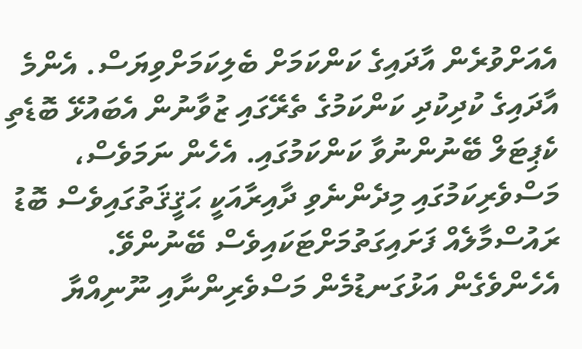އެއަށްވުރެން އާދައިގެ ކަންކަމަށް ބެލިކަމަށްވިޔަސް. އެންމެ އާދައިގެ ކުދިކުދި ކަންކަމުގެ ތެރޭގައި ޒުވާނުން އެބައުޅޭ ބޮޑެތި ކެޕިޓަލް ބޭނުންނުވާ ކަންކަމުގައި. އެހެން ނަމަވެސް، މަސްވެރިކަމުގައި މިދެންނެވި ދާއިރާއަކީ ޙަޤީޤަތުގައިވެސް ބޮޑު ރައުސްމާލެއް ފަށައިގަތުމަށްޓަކައިވެސް ބޭނުންވޭ. އެހެންވެގެން އަޅުގަނޑުމެން މަސްވެރިންނާއި ނޫނިއްޔާ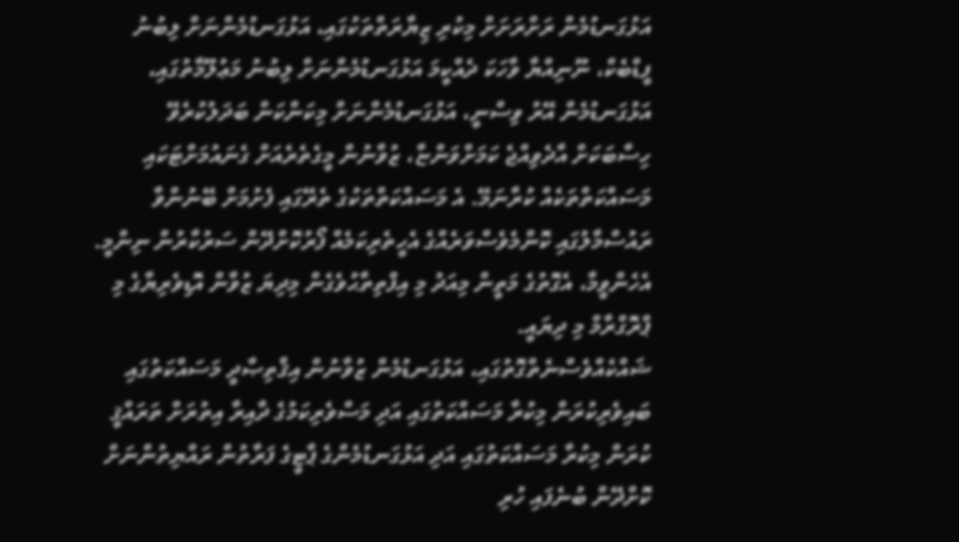އަޅުގަނޑުމެން ރަށްރަށަށް މިކުރި ޒިޔާރަތްތަކުގައި، އަޅުގަނޑުމެންނަށް ލިބުނު ފީޑްބެކް، ނޫނިއްޔާ ވާހަކަ ދެއްކީމަ އަޅުގަނޑުމެންނަށް ލިބުނު މަޢުލޫމާތުގައި، އަޅުގަނޑުމެން އޭރު ވިސްނީ، އަޅުގަނޑުމެންނަށް މިކަންކަން ބަދަލުކުރެވޭ ހިސާބަކަށް އާދެވިއްޖެ ކަމަށްވަންޏާ، ޒުވާނުން މީގެތެރެއަށް ގެނައުމަށްޓަކައި މަސައްކަތްތަކެއް ކުރާނަމޭ. އެ މަސައްކަތްތަކުގެ ތެރޭގައި ފެށުމަށް ބޭނުންވާ ރައުސްމާލުގައި ކޮންމެވެސްވަރެއްގެ އެހީތެރިކަމެއް ފޯރުކޮށްދޭން ސަރުކާރުން ނިންމީ. އެހެންވީމާ، އެގޮތުގެ މަތީން މިއަދު މި އިފްތިތާޙުވެގެން މިދިޔަ ޒުވާން އޮޑިވެރިޔާގެ މި ޕްރޮގްރާމް މި ދިޔައީ.
ޝައްކެއްވެސްނެތްގޮތުގައި، އަޅުގަނޑުމެން ޒުވާނުން އިޤްތިޞާދީ މަސައްކަތުގައި ބައިވެރިކުރަން މިކުރާ މަސައްކަތުގައި އަދި މަސްވެރިކަމުގެ ދާއިރާ އިތުރަށް ތަރައްޤީ ކުރަން މިކުރާ މަސައްކަތުގައި އަދި އަޅުގަނޑުމެންގެ ޕާޓީގެ ފަރާތުން ރައްޔިތުންނަށް ކޮށްދޭން ބުނެފައި ހުރި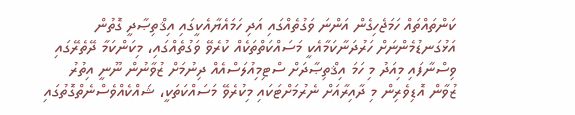ކަންތައްތައް ހަމަޖެހިގެން އަންނަ ވަގުތެއްގައި އަދި ހަމައެޔާއެކީގައި އިޤްތިޞާދީ ގޮތުން އަޅުގަނޑުމެންނަށް ހަރުދަނާކަމާއެކީ މަސައްކަތްތަކެއް ކުރެވޭ ވަގުތެއްގައި، މިކަންކަމާ ދޭތެރޭގައި ވިސްނާފައި މިއަދު މި ހަމަ އިޤްތިޞާދަށް ސްޓިމިއުލަސްއެއް ދިނުމަށް ޒުވާނުން ނޫނީ އިތުރު ޒުވާން އޮޑިވެރިން މި ދާއިރާއަށް ނެރުމަށްޓަކައި މިކުރެވޭ މަސައްކަތަކީ، ޝައްކެއްވެސްނެތްގޮތުގައި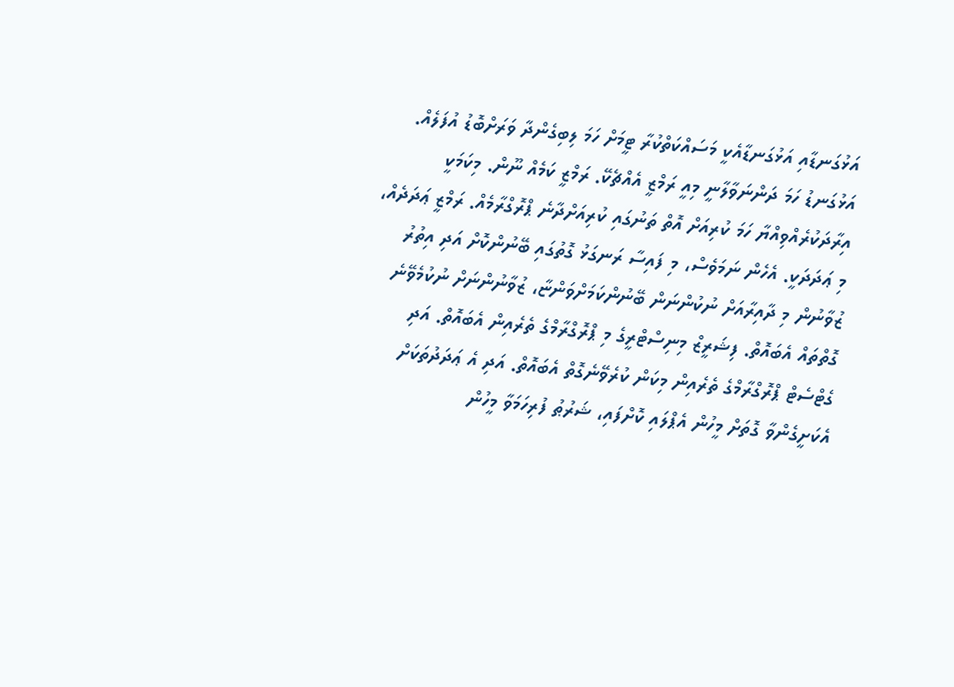އަޅުގަނޑާއި އަޅުގަނޑާއެކީ މަސައްކަތްކުރާ ޓީމަށް ހަމަ ލިބިގެންދާ ވަރަށްބޮޑު އުފަލެއް.
އަޅުގަނޑު ހަމަ ދަންނަވާލާނީ މިއީ ރަމްޒީ އެއްޗެކޭ. ރަމްޒީ ކަމެއް ނޫން. މިކަމަކީ އިރާދަކުރެއްވިއްޔާ ހަމަ ކުރިއަށް އޮތް ތަނުގައި ކުރިއަށްދާނެ ޕްރޮގްރާމެއް. ރަމްޒީ ޢަދަދެއް، މި ޢަދަދަކީ. އެހެން ނަމަވެސް، މި ފައިސާ ރަނގަޅު ގޮތުގައި ބޭނުންކޮށް އަދި އިތުރު ޒުވާނުން މި ދާއިރާއަށް ނުކުންނަން ބޭނުންކަމަށްވަންޏާ، ޒުވާނުންނަށް ނުކުމެވޭނެ ގޮތްތައް އެބައޮތް. ފިޝަރީޒް މިނިސްޓްރީގެ މި ޕްރޮގްރާމްގެ ތެރެއިން އެބައޮތް. އަދި ގެޓްސެޓް ޕްރޮގްރާމްގެ ތެރެއިން މިކަން ކުރެވޭނެގޮތް އެބައޮތް. އަދި އެ ޢަދަދުތަކަށް އެކަށީގެންވާ ގޮތަށް މީހުން އެޕްލައި ކޮށްފައި، ޝަރުޠު ފުރިހަމަވާ މީހުން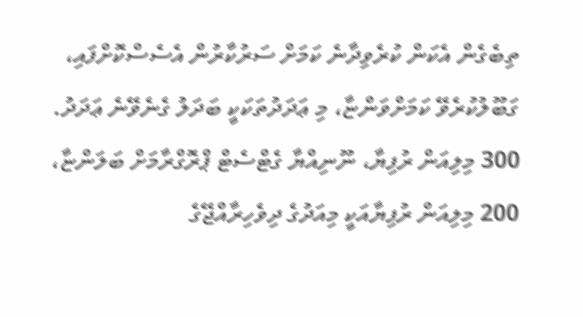ތިބެގެން އެކަން ކުރެވިދާނެ ކަމަށް ސަރުކާރުން އެސެސްކޮށްފައި، ގަބޫލުކުރެވޭ ކަމަށްވަންޏާ، މި ޢަދަދުތަކަކީ ބަދަލު ގެނެވޭނެ ޢަދަދު. 300 މިލިއަން ރުފިޔާ، ނޫނިއްޔާ ގެޓްސެޓް ޕްރޮގްރާމަށް ބަލަންޏާ، 200 މިލިއަން ރުފިޔާއަކީ މިއަދުގެ ދިވެހިރާއްޖޭގެ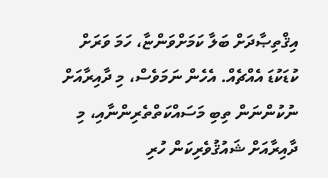އިޤްތިޞާދަށް ބަލާ ކަމަށްވަންޏާ، ހަމަ ވަރަށް ކުޑަކުޑަ އެއްޗެއް. އެހެން ނަމަވެސް، މި ދާއިރާއަށް ނުކުންނަން ތިބި މަސައްކަތްތެރިންނާއި، މި ދާއިރާއަށް ޝައުޤުވެރިކަން ހުރި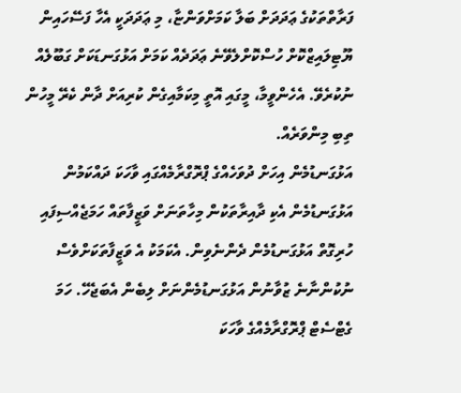ފަރާތްތަކުގެ ޢަދަދަށް ބަލާ ކަމަށްވަންޏާ، މި ޢަދަދަކީ އެހާ ފަސޭހައިން ޔޫޓިލައިޒްކޮށް ހުސްކޮށްލެވޭނެ ޢަދަދެއް ކަމަށް އަޅުގަނޑަކަށް ގަބޫލެއް ނުކުރެވޭ. އެހެންވީމާ، މީގައި އޮތީ މިކަމާއިގެން ކުރިއަށް ދާން ކެރޭ މީހުން ތިބި މިންވަރެއް.
އަޅުގަނޑުމެން އިހަށް ދުވަހެއްގެ ޕްރޮގްރާމެއްގައި ވާހަކަ ދައްކަމުން އަޅުގަނޑުމެން އެކި ދާއިރާތަކުން މިހާތަނަށް ވަޒީފާތައް ހަމަޖެއްސިފައި ހުރިގޮތް އަޅުގަނޑުމެން ދެންނެވިން. އެކަމަކު އެ ވަޒީފާތަކަށްވެސް ނުކުންނާނެ ޒުވާނުން އަޅުގަނޑުމެންނަށް ލިބެން އެބަޖެހޭ. ހަމަ ގެޓްސެޓް ޕްރޮގްރާމެއްގެ ވާހަކަ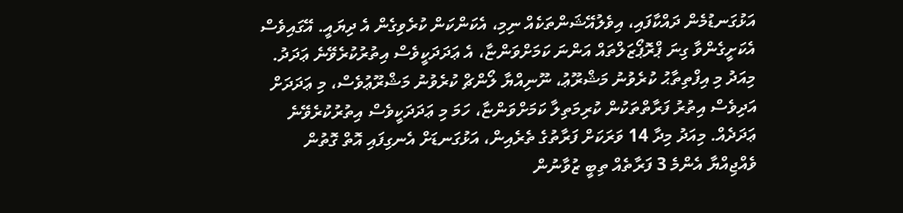އަޅުގަނޑުމެން ދައްކާފައި، އިވެލުއޭޝަންތަކެއް ނިމި، އެކަންކަން ކުރެވިގެން އެ ދިޔައީ. އޭގައިވެސް އެކަށީގެންވާ ގިނަ ޕްރޮޕޯޒަލްތައް އަންނަ ކަމަށްވަންޏާ، އެ ޢަދަދަކީވެސް އިތުރުކުރެވޭނެ ޢަދަދު. މިއަދު މި އިފްތިތާޙު ކުރެވުނު މަޝްރޫޢު، ނޫނިއްޔާ ލޯންޗް ކުރެވުނު މަޝްރޫޢުވެސް، މި ޢަދަދަށް އަދިވެސް އިތުރު ފަރާތްތަކުން ކުރިމަތިލާ ކަމަށްވަންޏާ، ހަމަ މި ޢަދަދަކީވެސް އިތުރުކުރެވޭނެ ޢަދަދެއް. މިއަދު މިދާ 14 ވަރަކަށް ފަރާތުގެ ތެރެއިން، އަޅުގަނޑަށް އެނގިފައި އޮތް ގޮތުން ވެއްޖިއްޔާ އެންމެ 3 ފަރާތެއް ތިބީ ޒުވާނުން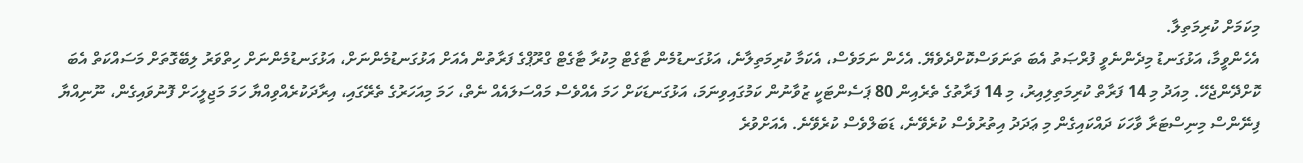މިކަމަށް ކުރިމަތިލާ.
އެހެންވީމާ، އަޅުގަނޑު މިދެންނެވީ ފުރްޞަތު އެބަ ތަނަވަސްކޮށްދެވެޔޭ. އެހެން ނަމަވެސް، އެކަމާ ކުރިމަތިލާނެ، އަޅުގަނޑުމެން ޓާގެޓް މިކުރާ ޓާގެޓް ގްރޫޕްގެ ފަރާތުން އެއަށް އަޅުގަނޑުމެންނަށް، އަޅުގަނޑުމެންނަށް ހިތްވަރު ލިބޭގޮތަށް މަސައްކަތް އެބަ ކޮށްދޭންޖެހޭ. މިއަދު މި 14 ފަރާތް ކުރިމަތިލިއިރު، މި 14 ފަރާތުގެ ތެރެއިން 80 ޕަސެންޓަކީ ޒުވާނުން ކަމުގައިވިނަމަ، އަޅުގަނޑަކަށް ހަމަ އެއްވެސް މައްސަލައެއް ނެތް، ހަމަ މިއަހަރުގެ ތެރޭގައި، އިރާދަކުރެއްވިއްޔާ ހަމަ މަޖިލީހަށް ފޮނުވައިގެން، ނޫނިއްޔާ ފިނޭންސް މިނިސްޓަރާ ވާހަކަ ދައްކައިގެން މި ޢަދަދު އިތުރުވެސް ކުރެވޭނެ، ޑަބަލްވެސް ކުރެވޭނެ. އެއަށްވުރެ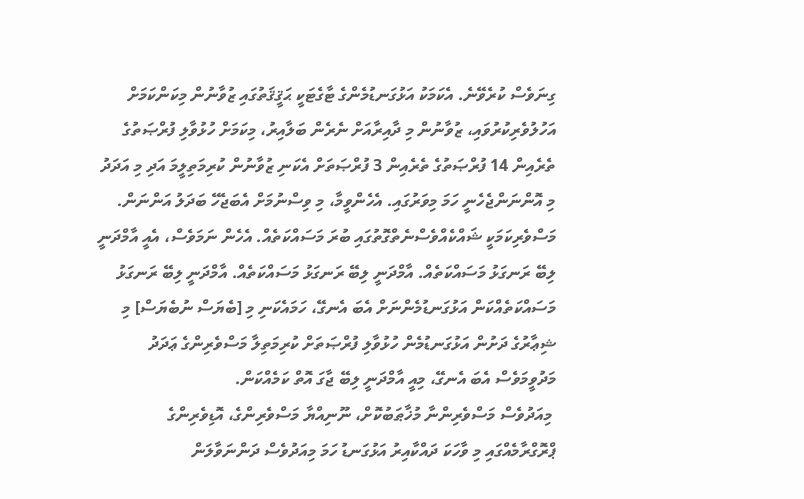ގިނަވެސް ކުރެވޭނެ. އެކަމަކު އަޅުގަނޑުމެންގެ ޓާގެޓަކީ ޙަޤީޤަތުގައި ޒުވާނުން މިކަންކަމަށް އަހުލުވެރިކުރުވައި، ޒުވާނުން މި ދާއިރާއަށް ނެރެން ބަލާއިރު، މިކަމަށް ހުޅުވާލި ފުރްޞަތުގެ ތެރެއިން 14 ފުރްޞަތުގެ ތެރެއިން 3 ފުރްޞަތަށް އެކަނި ޒުވާނުން ކުރިމަތިލީމަ އަދި މި އަދަދު މި އޮންނަންޖެހެނީ ހަމަ މިވަރުގައި. އެހެންވީމާ، މި ވިސްނުމަށް އެބަޖެހޭ ބަދަލު އަންނަން.
މަސްވެރިކަމަކީ ޝައްކެއްވެސްނެތްގޮތުގައި ބުރަ މަސައްކަތެއް. އެހެން ނަމަވެސް، އެއީ އާމްދަނީ ލިބޭ ރަނގަޅު މަސައްކަތެއް. އާމްދަނީ ލިބޭ ރަނގަޅު މަސައްކަތެއް. އާމްދަނީ ލިބޭ ރަނގަޅު މަސައްކަތެއްކަން އަޅުގަނޑުމެންނަށް އެބަ އެނގޭ، ހަމައެކަނި މި [ބެޔަސް ނުބެޔަސް] މި ޝިޢާރުގެ ދަށުން އަޅުގަނޑުމެން ހުޅުވާލި ފުރްޞަތަށް ކުރިމަތިލާ މަސްވެރިންގެ ޢަދަދު މަދުވީމަވެސް އެބަ އެނގޭ، މިއީ އާމްދަނީ ލިބޭ ޖާގަ އޮތް ކަމެއްކަން.
 މިއަދުވެސް މަސްވެރިންނާ މުޚާޠަބުކޮށް، ނޫނިއްޔާ މަސްވެރިންގެ، އޮޑިވެރިންގެ ޕްރޮގްރާމެއްގައި މި ވާހަކަ ދައްކާއިރު އަޅުގަނޑު ހަމަ މިއަދުވެސް ދަންނަވާލަން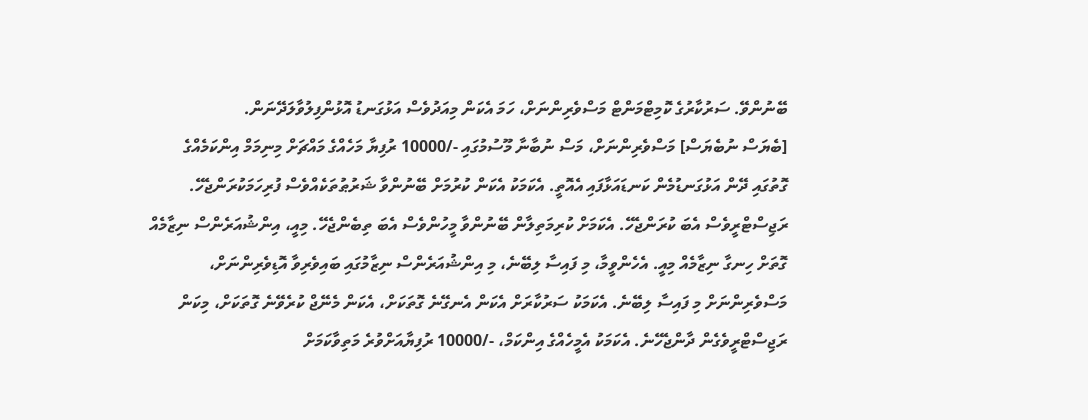ބޭނުންވޭ. ސަރުކާރުގެ ކޮމިޓްމަންޓް މަސްވެރިންނަށް، ހަމަ އެކަން މިއަދުވެސް އަޅުގަނޑު އޮޅުންފިލުވާލަދޭނަން.
[ބެޔަސް ނުބެޔަސް] މަސްވެރިންނަށް، މަސް ނުބާނާ މޫސުމުގައި -/10000 ރުފިޔާ މަހެއްގެ މައްޗަށް މިނިމަމް އިންކަމެއްގެ ގޮތުގައި ދޭން އަޅުގަނޑުމެން ކަނޑައަޅާފައި އެއޮތީ. އެކަމަކު އެކަން ކުރުމަށް ބޭނުންވާ ޝަރުޠުތަކެއްވެސް ފުރިހަމަކުރަންޖެހޭ. ރަޖިސްޓްރީވެސް އެބަ ކުރަންޖެހޭ. އެކަމަށް ކުރިމަތިލާން ބޭނުންވާ މީހުންވެސް އެބަ ތިބެންޖެހޭ. މިއީ، އިންޝުއަރެންސް ނިޒާމެއް ގޮތަށް ހިނގާ ނިޒާމެއް މިއީ. އެހެންވީމާ، މި ފައިސާ ލިބޭނެ، މި އިންޝުއަރެންސް ނިޒާމުގައި ބައިވެރިވާ އޮޑިވެރިންނަށް، މަސްވެރިންނަށް މި ފައިސާ ލިބޭނެ. އެކަމަކު ސަރުކާރަށް އެކަން އެނގޭނެ ގޮތަކަށް، އެކަން މެނޭޖް ކުރެވޭނެ ގޮތަކަށް، މިކަން ރަޖިސްޓްރީވެގެން ދާންޖެހޭނެ. އެކަމަކު އެމީހެއްގެ އިންކަމް، -/10000 ރުފިޔާއަށްވުރެ މަތިވާކަމަށް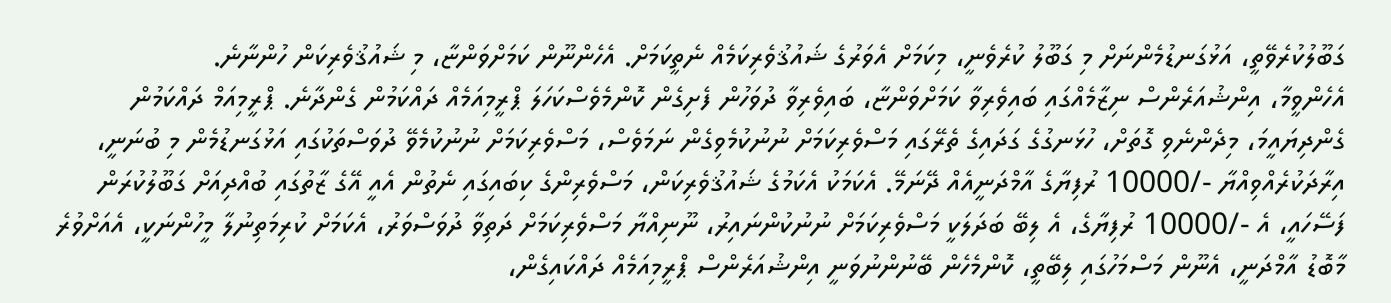ގަބޫލުކުރެވޭތީ، އަޅުގަނޑުމެންނަށް މި ގަބޫލު ކުރެވެނީ، މިކަމަށް އެވަރުގެ ޝައުޤުވެރިކަމެއް ނެތީކަމަށް. އެހެންނޫން ކަމަށްވަންޏާ، މި ޝައުޤުވެރިކަން ހުންނާނެ.
އެހެންވީމާ، އިންޝުއަރެންސް ނިޒާމެއްގައި ބައިވެރިވާ ކަމަށްވަންޏާ، ބައިވެރިވާ ދުވަހުން ފެށިގެން ކޮންމެވެސްކަހަލަ ޕްރީމިއަމެއް ދައްކަމުން ގެންދާނެ. ޕްރީމިއަމް ދައްކަމުން ގެންދިޔައީމަ، މިދެންނެވި ގޮތަށް، ހުޅަނގުގެ ގަދައިގެ ތެރޭގައި މަސްވެރިކަމަށް ނުނުކުމެވިގެން ނަމަވެސް، މަސްވެރިކަމަށް ނުނުކުމެވޭ ދުވަސްތަކުގައި އަޅުގަނޑުމެން މި ބުނަނީ، އިރާދަކުރެއްވިއްޔާ -/10000 ރުފިޔާގެ އާމްދަނީއެއް ދޭނަމޭ. އެކަމަކު އެކަމުގެ ޝައުޤުވެރިކަން، މަސްވެރިންގެ ކިބައިގައި ނެތުން އެއީ އޭގެ ޒާތުގައި ބުއްދިއަށް ގަބޫލުކުރަން ފަސޭހައީ، އެ -/10000 ރުފިޔާގެ، އެ ލިބޭ ބަދަލަކީ މަސްވެރިކަމަށް ނުނުކުންނައިރު، ނޫނިއްޔާ މަސްވެރިކަމަށް ދަތިވާ ދުވަސްވަރު، އެކަމަށް ކުރިމަތިނުލާ މީހުންނަކީ، އެއަށްވުރެ މާބޮޑު އާމްދަނީ، އެނޫން މަސްމަހުގައި ލިބޭތީ، ކޮންމެހެން ބޭނުންނުވަނީ އިންޝުއަރެންސް ޕްރީމިއަމެއް ދައްކައިގެން،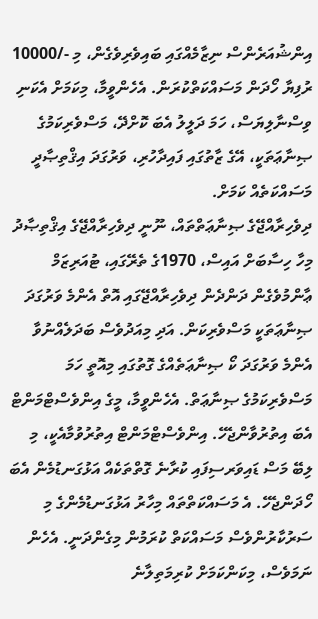އިންޝުއަރެންސް ނިޒާމެއްގައި ބައިވެރިވެގެން، މި -/10000 ރުފިޔާ ހޯދަން މަސައްކަތްކުރަން. އެހެންވީމާ، މިކަމަށް އެކަނި ވިސްނާލިޔަސް، ހަމަ ދަލީލު އެބަ ކޮށްދޭ، މަސްވެރިކަމުގެ ޞިނާޢަތަކީ، އޭގެ ޒާތުގައި ފައިދާހުރި، ވަރުގަދަ އިޤްތިޞާދީ މަސައްކަތެއް ކަމަށް.
ދިވެހިރާއްޖޭގެ ޞިނާޢަތްތައް، ނޫނީ ދިވެހިރާއްޖޭގެ އިޤްތިޞާދު މިހާ ހިސާބަށް އައިސް، 1970ގެ ތެރޭގައި، ޓުއަރިޒަމް ޢާންމުވެގެން ދަންދެން ދިވެހިރާއްޖޭގައި އޮތް އެންމެ ވަރުގަދަ ޞިނާޢަތަކީ މަސްވެރިކަން. އަދި މިއަދުވެސް ބަދަލެއްނުވާ އެންމެ ވަރުގަދަ ކޯ ޞިނާޢަތެއްގެ ގޮތުގައި މިއޮތީ ހަމަ މަސްވެރިކަމުގެ ޞިނާޢަތް. އެހެންވީމާ، މީގެ އިންވެސްޓްމަންޓް އެބަ އިތުރުވާންޖެހޭ. އިންވެސްޓްމަންޓް އިތުރުވުމާއެކީ، މި ލިބޭ މަސް ޑައިވަރސިފައި ކުރާނެ ގޮތްތަކެއް އަޅުގަނޑުމެން އެބަ ހޯދަންޖެހޭ. އެ މަސައްކަތްތައް މިހާރު އަޅުގަނޑުމެންގެ މި ސަރުކާރުންވެސް މަސައްކަތް ކުރަމުން މިގެންދަނީ. އެހެން ނަމަވެސް، މިކަންކަމަށް ކުރިމަތިލާނެ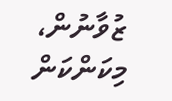ޒުވާނުން، މިކަންކަން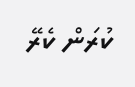ކުރަން ކެރޭ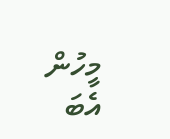މީހުން އެބަ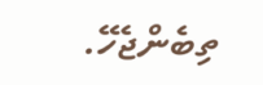ތިބެންޖެހޭ.